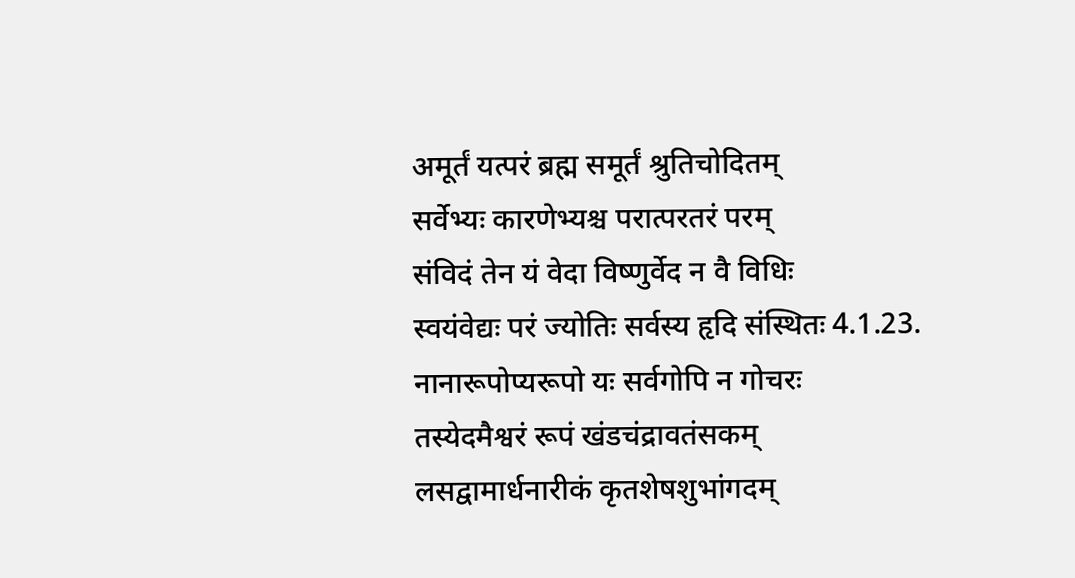अमूर्तं यत्परं ब्रह्म समूर्तं श्रुतिचोदितम्
सर्वेभ्यः कारणेभ्यश्च परात्परतरं परम्
संविदं तेन यं वेदा विष्णुर्वेद न वै विधिः
स्वयंवेद्यः परं ज्योतिः सर्वस्य हृदि संस्थितः 4.1.23.
नानारूपोप्यरूपो यः सर्वगोपि न गोचरः
तस्येदमैश्वरं रूपं खंडचंद्रावतंसकम्
लसद्वामार्धनारीकं कृतशेषशुभांगदम्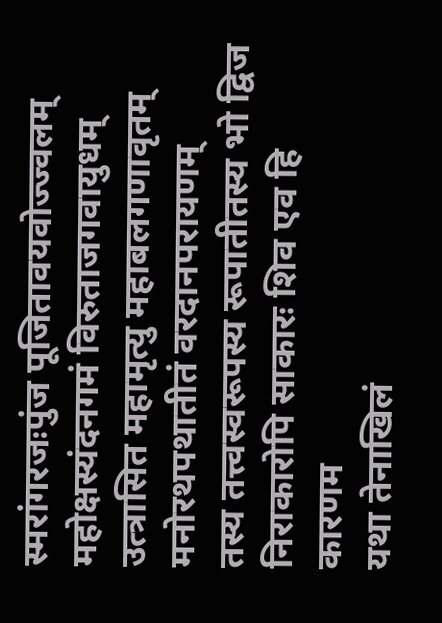स्मरांगरजःपुंज पूजितावयवोज्ज्वलम्
महोक्षस्यंदनगमं विरुताजगवायुधम्
उत्त्रासित महामृत्यु महाबलगणावृतम् मनोरथपथातीतं वरदानपरायणम्
तस्य तत्त्वस्वरूपस्य रूपातीतस्य भो द्विज
निराकारोपि साकारः शिव एव हि कारणम
यथा तेनाखिलं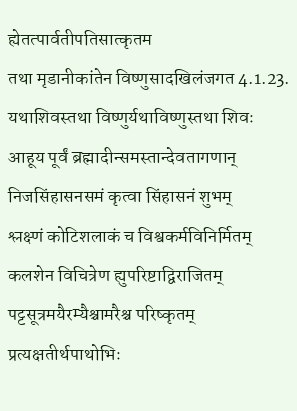ह्येतत्पार्वतीपतिसात्कृतम
तथा मृडानीकांतेन विष्णुसादखिलंजगत 4.1.23.
यथाशिवस्तथा विष्णुर्यथाविष्णुस्तथा शिवः
आहूय पूर्वं ब्रह्मादीन्समस्तान्देवतागणान्
निजसिंहासनसमं कृत्वा सिंहासनं शुभम्
श्लक्ष्णं कोटिशलाकं च विश्वकर्मविनिर्मितम्
कलशेन विचित्रेण ह्युपरिष्टाद्विराजितम्
पट्टसूत्रमयैरम्यैश्चामरैश्च परिष्कृतम्
प्रत्यक्षतीर्थपाथोभिः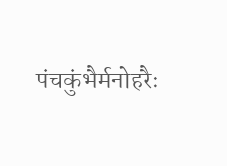पंचकुंभैर्मनोहरैः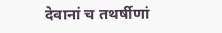देवानां च तथर्षीणां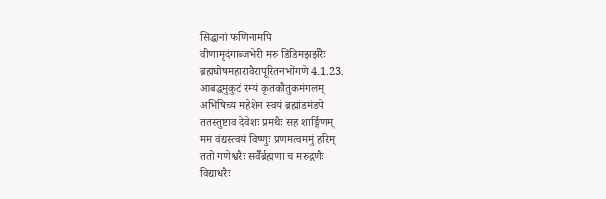सिद्धानां फणिनामपि
वीणामृदंगाब्जभेरी मरु डिंडिमझर्झरैः
ब्रह्मघोषमहारावैरापूरितनभोंगणे 4.1.23.
आबद्धमुकुटं रम्यं कृतकौतुकमंगलम्
अभिषिच्य महेशेन स्वयं ब्रह्मांडमंडपे
ततस्तुष्टाव देवेशः प्रमथैः सह शार्ङ्गिणम्
मम वंद्यस्त्वयं विष्णुः प्रणमत्वममुं हरिम्
ततो गणेश्वरैः सर्वैंर्ब्रह्मणा च मरुद्गणैः
विद्याधरैः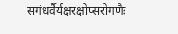सगंधर्वैर्यक्षरक्षोप्सरोगणैः